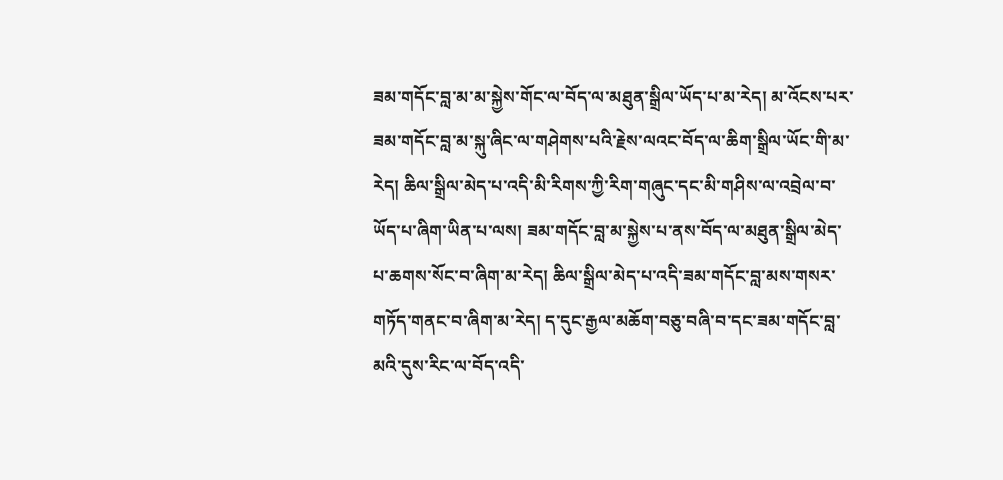ཟམ་གདོང་བླ་མ་མ་སྐྱེས་གོང་ལ་བོད་ལ་མཐུན་སྒྲིལ་ཡོད་པ་མ་རེད། མ་འོངས་པར་ཟམ་གདོང་བླ་མ་སྐུ་ཞིང་ལ་གཤེགས་པའི་རྗེས་ལའང་བོད་ལ་ཆིག་སྒྲིལ་ཡོང་གི་མ་རེད། ཆིལ་སྒྲིལ་མེད་པ་འདི་མི་རིགས་ཀྱི་རིག་གཞུང་དང་མི་གཤིས་ལ་འབྲེལ་བ་ཡོད་པ་ཞིག་ཡིན་པ་ལས། ཟམ་གདོང་བླ་མ་སྐྱེས་པ་ནས་བོད་ལ་མཐུན་སྒྲིལ་མེད་པ་ཆགས་སོང་བ་ཞིག་མ་རེད། ཆིལ་སྒྲིལ་མེད་པ་འདི་ཟམ་གདོང་བླ་མས་གསར་གཏོད་གནང་བ་ཞིག་མ་རེད། ད་དུང་རྒྱལ་མཆོག་བཅུ་བཞི་བ་དང་ཟམ་གདོང་བླ་མའི་དུས་རིང་ལ་བོད་འདི་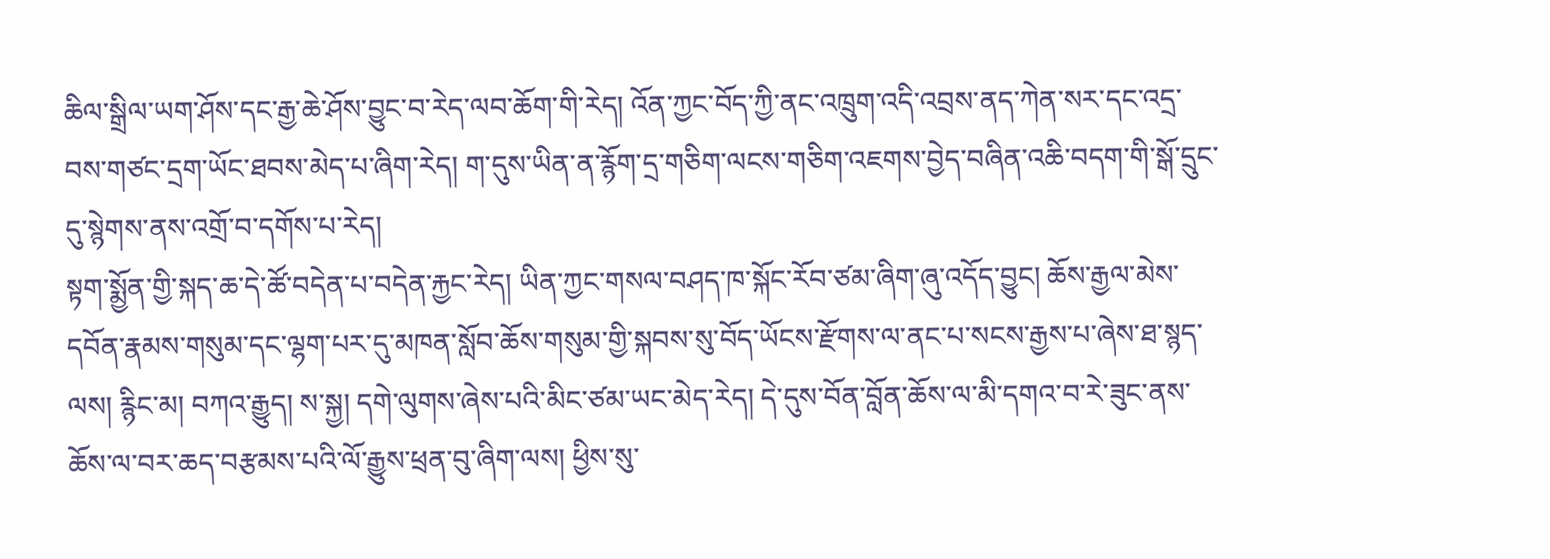ཆིལ་སྒྲིལ་ཡག་ཤོས་དང་རྒྱ་ཆེ་ཤོས་བྱུང་བ་རེད་ལབ་ཆོག་གི་རེད། འོན་ཀྱང་བོད་ཀྱི་ནང་འཁྲུག་འདི་འབྲས་ནད་ཀེན་སར་དང་འདྲ་བས་གཙང་དྲག་ཡོང་ཐབས་མེད་པ་ཞིག་རེད། ག་དུས་ཡིན་ན་རྙོག་དྲ་གཅིག་ལངས་གཅིག་འཇགས་བྱེད་བཞིན་འཆི་བདག་གི་སྒོ་དྲུང་དུ་སྙེགས་ནས་འགྲོ་བ་དགོས་པ་རེད།
སྟག་སྨྱོན་གྱི་སྐད་ཆ་དེ་ཚོ་བདེན་པ་བདེན་རྐྱང་རེད། ཡིན་ཀྱང་གསལ་བཤད་ཁ་སྐོང་རོབ་ཙམ་ཞིག་ཞུ་འདོད་བྱུང། ཆོས་རྒྱལ་མེས་དབོན་རྣམས་གསུམ་དང་ལྷག་པར་དུ་མཁན་སློབ་ཆོས་གསུམ་གྱི་སྐབས་སུ་བོད་ཡོངས་རྫོགས་ལ་ནང་པ་སངས་རྒྱས་པ་ཞེས་ཐ་སྙད་ལས། རྙིང་མ། བཀའ་རྒྱུད། ས་སྐྱ། དགེ་ལུགས་ཞེས་པའི་མིང་ཙམ་ཡང་མེད་རེད། དེ་དུས་བོན་བློན་ཆོས་ལ་མི་དགའ་བ་རེ་ཟུང་ནས་ཆོས་ལ་བར་ཆད་བརྩམས་པའི་ལོ་རྒྱུས་ཕྲན་བུ་ཞིག་ལས། ཕྱིས་སུ་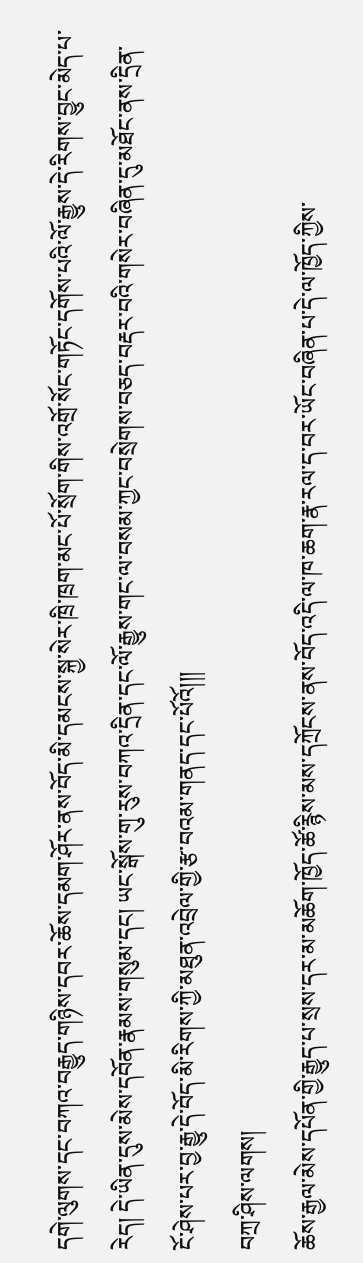དགེ་ལུགས་དང་བཀའ་བརྒྱུད་གཉིས་དབར་ཆོས་དམག་ཤོར་ནས་བོད་མི་དམངས་སྐྱ་སེར་ཁྲི་ཁྲག་མང་པོ་སྲོག་གིས་འགྲོ་སོང་གཏོང་དགོས་པའི་ལོ་རྒྱུས་དེ་རིགས་བྱུང་མེད་པ་རེད། དེ་ཡིན་དུས་མེས་དབོན་རྣམས་གསུམ་དང། ཡང་སྒོས་གུ་རུས་བཀའ་དྲིན་དང་ལོ་རྒྱུས་གང་ལ་བསམ་ཀྱང་བསྲེགས་བཅད་བརྡར་བའི་གསེར་བཞིན་དུ་མཐོང་ནས་དྲིན་ངོ་ཤེས་པར་བྱ་རྒྱུ་དེ་བོད་མི་རིགས་ཀྱི་མཐུན་འབྲེལ་གྱི་རྩ་བའམ་གནད་དང་པོའོ།།།
བཀྲ་ཤིས་ལགས།
ཆོས་རྒྱལ་མེས་དཔོན་གྱི་རྒྱུད་པ་སྲས་དར་མ་མཆོག་ཁྱོད་ཚོ་རྙིས་མས་དཀྲོངས་ནས་བོད་འདི་ལ་ཁ་ཆག་རྣ་རལ་ད་བར་ཡོང་བཞིན་པ་དེ་ལ་ཁྱོད་ཀྱིས་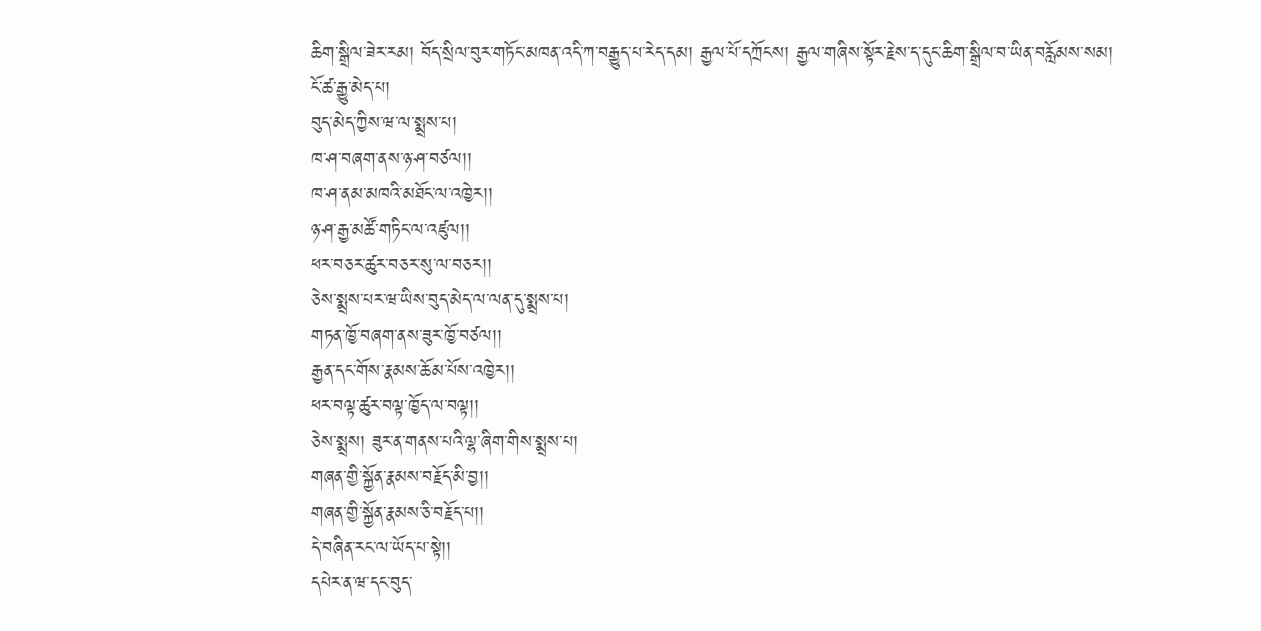ཆིག་སྒྲིལ་ཟེར་རམ། བོད་སྲིལ་བུར་གཏོང་མཁན་འདི་ཀ་བརྒྱུད་པ་རེད་དམ། རྒྱལ་པོ་དཀྲོངས། རྒྱལ་གཞིས་སྟོར་རྗེས་ད་དུང་ཆིག་སྒྲིལ་བ་ཡིན་བརློམས་སམ།
ངོ་ཚ་རྒྱུ་མེད་པ།
བུད་མེད་ཀྱིས་ཝ་ལ་སྨྲས་པ།
ཁ་ཤ་བཞག་ནས་ཉ་ཤ་བཙལ།།
ཁ་ཤ་ནམ་མཁའི་མཐོང་ལ་འཁྱེར།།
ཉ་ཤ་རྒྱ་མཚོ་གཏིང་ལ་འཛུལ།།
ཕར་བཅར་ཚུར་བཅར་སུ་ལ་བཅར།།
ཅེས་སྨྲས་པར་ཝ་ཡིས་བུད་མེད་ལ་ལན་དུ་སྨྲས་པ།
གཏན་ཁྱོ་བཞག་ནས་ཟུར་ཁྱོ་བཙལ།།
རྒྱན་དང་གོས་རྣམས་ཆོམ་པོས་འཁྱེར།།
ཕར་བལྟ་ཚུར་བལྟ་ཁྱོད་ལ་བལྟ།།
ཅེས་སྨྲས། ཟུར་ན་གནས་པའི་ལྷ་ཞིག་གིས་སྨྲས་པ།
གཞན་གྱི་སྐྱོན་རྣམས་བརྗོད་མི་བྱ།།
གཞན་གྱི་སྐྱོན་རྣམས་ཅི་བརྗོད་པ།།
དེ་བཞིན་རང་ལ་ཡོད་པ་སྟེ།།
དཔེར་ན་ཝ་དང་བུད་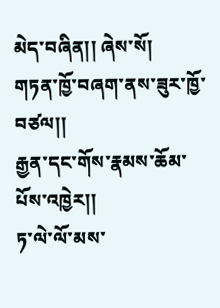མེད་བཞིན།། ཞེས་སོ།
གཏན་ཁྱོ་བཞག་ནས་ཟུར་ཁྱོ་བཙལ།།
རྒྱན་དང་གོས་རྣམས་ཆོམ་པོས་འཁྱེར།།
ཏ་ལེ་ལོ་མས་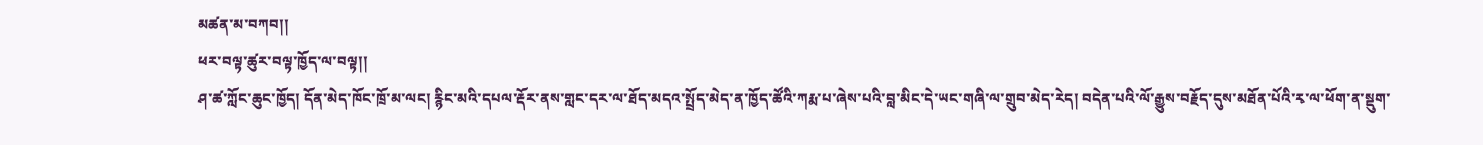མཚན་མ་བཀབ།།
ཕར་བལྟ་ཚུར་བལྟ་ཁྱོད་ལ་བལྟ།།
ཤ་ཚ་ཀློང་ཆུང་ཁྱོད། དོན་མེད་ཁོང་ཁྲོ་མ་ལང། རྙིང་མའི་དཔལ་རྡོར་ནས་གླང་དར་ལ་ཐོད་མདའ་སྤྲོད་མེད་ན་ཁྱོད་ཚོའི་ཀརྨ་པ་ཞེས་པའི་བླ་མིང་དེ་ཡང་གཞི་ལ་གྲུབ་མེད་རེད། བདེན་པའི་ལོ་རྒྱུས་བརྗོད་དུས་མཐོན་པོའི་རྭ་ལ་ཕོག་ན་སྡུག་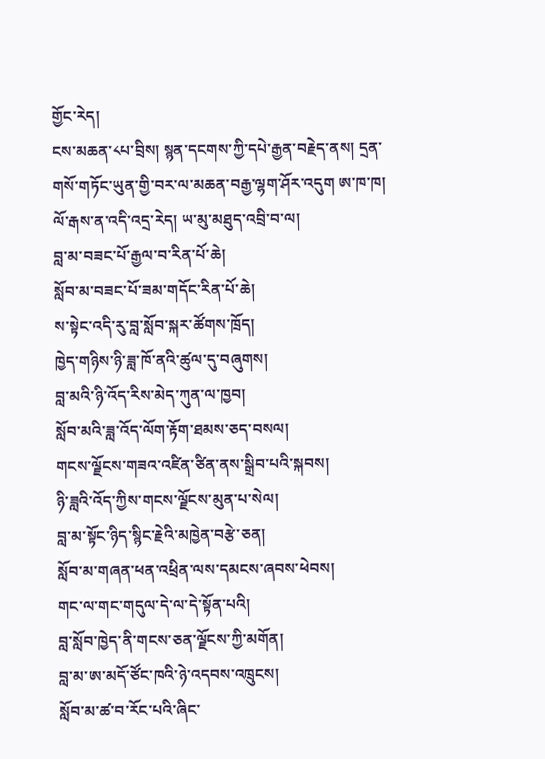གྱོང་རེད།
ངས་མཆན་༨པ་བྲིས། སྙན་དངགས་ཀྱི་དཔེ་རྒྱན་བརྗེད་ནས། དྲན་གསོ་གཏོང་ཡུན་གྱི་བར་ལ་མཆན་བརྒྱ་ལྷག་ཤོར་འདུག ཨ་ཁ་ཁ། ལོ་རྒས་ན་འདི་འདྲ་རེད། ཡ་མུ་མཐུད་འབྲི་བ་ལ།
བླ་མ་བཟང་པོ་རྒྱལ་བ་རིན་པོ་ཆེ།
སློབ་མ་བཟང་པོ་ཟམ་གདོང་རིན་པོ་ཆེ།
ས་སྟེང་འདི་རུ་བླ་སློབ་སྐར་ཚོགས་ཁྲོད།
ཁྱེད་གཉིས་ཉི་ཟླ་ཁོ་ནའི་ཚུལ་དུ་བཞུགས།
བླ་མའི་ཉི་འོད་རིས་མེད་ཀུན་ལ་ཁྱབ།
སློབ་མའི་ཟླ་འོད་ལོག་རྟོག་ཐམས་ཅད་བསལ།
གངས་ལྗོངས་གཟའ་འཛིན་ཙིན་ནས་སྒྲིབ་པའི་སྐབས།
ཉི་ཟླའི་འོད་ཀྱིས་གངས་ལྗོངས་མུན་པ་སེལ།
བླ་མ་སྟོང་ཉིད་སྙིང་རྗེའི་མཁྱེན་བརྩེ་ཅན།
སློབ་མ་གཞན་ཕན་འཕྲིན་ལས་དམངས་ཞབས་ཕེབས།
གང་ལ་གང་གདུལ་དེ་ལ་དེ་སྟོན་པའི།
བླ་སློབ་ཁྱེད་ནི་གངས་ཅན་ལྗོངས་ཀྱི་མགོན།
བླ་མ་ཨ་མདོ་ཙོང་ཁའི་ཉེ་འདབས་འཁྲུངས།
སློབ་མ་ཚ་བ་རོང་པའི་ཞིང་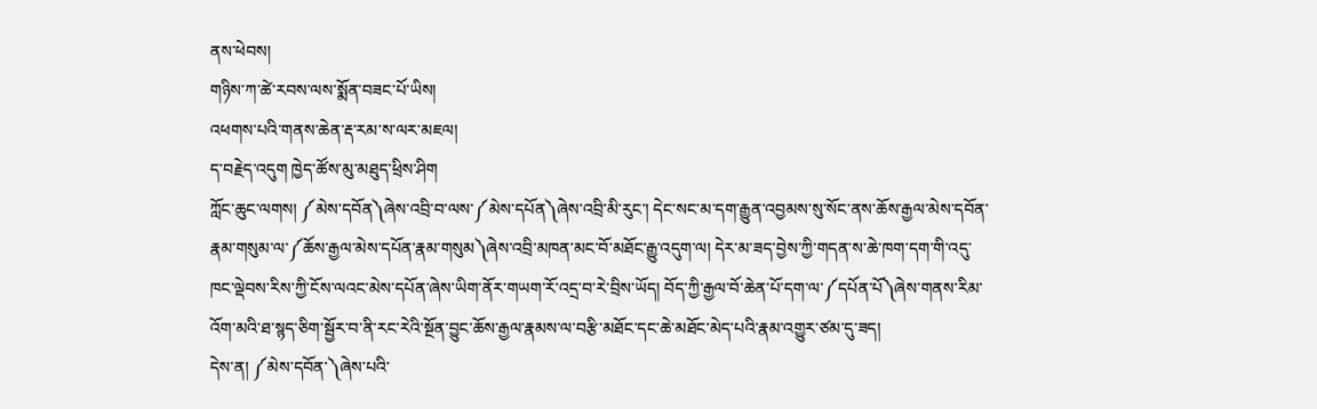ནས་ཕེབས།
གཉིས་ཀ་ཚེ་རབས་ལས་སྨོན་བཟང་པོ་ཡིས།
འཕགས་པའི་གནས་ཆེན་རྡ་རམ་ས་ལར་མཇལ།
ད་བརྗེད་འདུག ཁྱེད་ཚོས་མུ་མཐུད་ཕྲིས་ཤིག
ཀློང་ཆུང་ལགས། ༼མེས་དབོན༽ཞེས་འབྲི་བ་ལས་༼མེས་དཔོན༽ཞེས་འབྲི་མི་རུང་། དེང་སང་མ་དག་རྒྱུན་འབྱམས་སུ་སོང་ནས་ཆོས་རྒྱལ་མེས་དབོན་རྣམ་གསུམ་ལ་༼ཆོས་རྒྱལ་མེས་དཔོན་རྣམ་གསུམ༽ཞེས་འབྲི་མཁན་མང་བོ་མཐོང་རྒྱུ་འདུག་ལ། དེར་མ་ཟད་བྱེས་ཀྱི་གདན་ས་ཆེ་ཁག་དག་གི་འདུ་ཁང་ལྡེབས་རིས་ཀྱི་ངོས་ལའང་མེས་དཔོན་ཞེས་ཡིག་ནོར་གཡག་རོ་འདྲ་བ་རེ་བྲིས་ཡོད། བོད་ཀྱི་རྒྱལ་བོ་ཆེན་པོ་དག་ལ་༼དཔོན་པོ༽ཞེས་གནས་རིམ་འོག་མའི་ཐ་སྙད་ཅིག་སྦྱོར་བ་ནི་རང་རེའི་སྔོན་བྱུང་ཆོས་རྒྱལ་རྣམས་ལ་བརྩི་མཐོང་དང་ཆེ་མཐོང་མེད་པའི་རྣམ་འགྱུར་ཙམ་དུ་ཟད།
དེས་ན། ༼མེས་དབོན་༽ཞེས་པའི་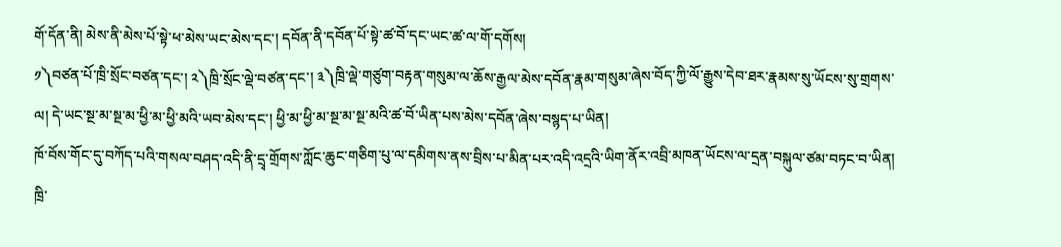གོ་དོན་ནི། མེས་ནི་མེས་པོ་སྟེ་ཕ་མེས་ཡང་མེས་དང་། དབོན་ནི་དབོན་པོ་སྟེ་ཚ་བོ་དང་ཡང་ཚ་ལ་གོ་དགོས།
༡༽བཙན་པོ་ཁྲི་སྲོང་བཙན་དང་། ༢༽ཁྲི་སྲོང་ལྡེ་བཙན་དང་། ༣༽ཁྲི་ལྡེ་གཙུག་བརྟན་གསུམ་ལ་ཆོས་རྒྱལ་མེས་དབོན་རྣམ་གསུམ་ཞེས་བོད་ཀྱི་ལོ་རྒྱུས་དེབ་ཐར་རྣམས་སུ་ཡོངས་སུ་གྲགས་ལ། དེ་ཡང་སྔ་མ་སྔ་མ་ཕྱི་མ་ཕྱི་མའི་ཡབ་མེས་དང་། ཕྱི་མ་ཕྱི་མ་སྔ་མ་སྔ་མའི་ཚ་བོ་ཡིན་པས་མེས་དབོན་ཞེས་བསྙད་པ་ཡིན།
ཁོ་བོས་གོང་དུ་བཀོད་པའི་གསལ་བཤད་འདི་ནི་དྲྭ་གྲོགས་ཀློང་ཆུང་གཅིག་པུ་ལ་དམིགས་ནས་བྲིས་པ་མིན་པར་འདི་འདྲའི་ཡིག་ནོར་འབྲི་མཁན་ཡོངས་ལ་དྲན་བསྐུལ་ཙམ་བཏང་བ་ཡིན།
ཁྲི་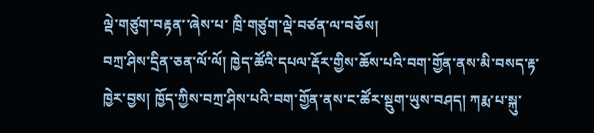ལྡེ་གཙུག་བརྟན་་ཞེས་པ་ ཁྲི་གཙུག་ལྡེ་བཙན་ལ་བཅོས།
བཀྲ་ཤིས་དྲིན་ཅན་ལོ་ལོ། ཁྱེད་ཚོའི་དཔལ་རྡོར་གྱིས་ཆོས་པའི་བག་གྱོན་ནས་མི་བསད་རྟ་ཁྱེར་བྱས། ཁྱོད་ཀྱིས་བཀྲ་ཤིས་པའི་བག་གྱོན་ནས་ང་ཚོར་སྡུག་ཡུས་བཤད། ཀརྨ་པ་སྐུ་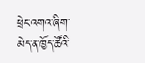ཕྲེང་འགའ་ཞིག་མེད་ན་ཁྱོད་ཚོའི་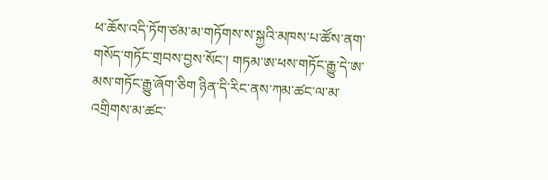ཕ་ཆོས་འདི་ཏོག་ཙམ་མ་གཏོགས་ས་སྐྱའི་མཁས་པ་ཚོས་ནག་གསོད་གཏོང་གྲབས་བྱས་སོང་། གཏམ་ཨ་ཕས་གཏོང་རྒྱུ་དེ་ཨ་མས་གཏོང་རྒྱུ་ཞོག་ཅིག ཉིན་དི་རིང་ནས་ཀམ་ཚང་ལ་མ་འགྲིགས་མ་ཚང་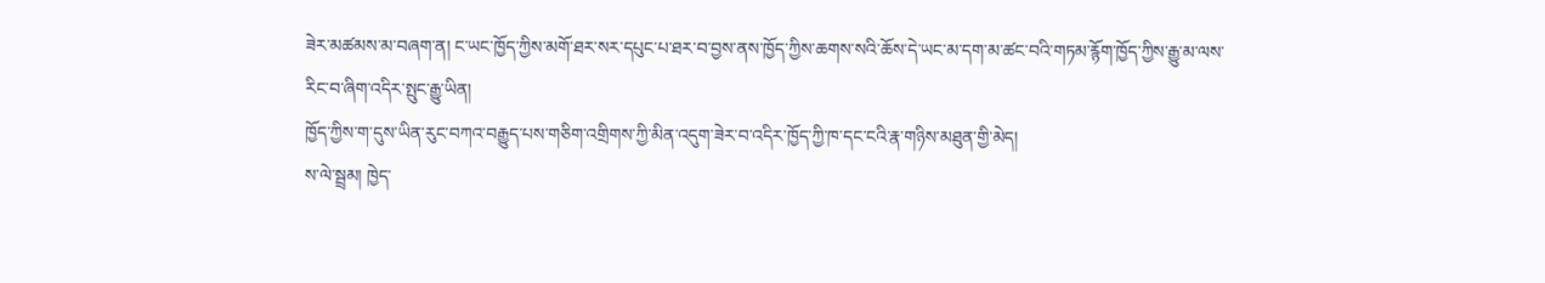ཟེར་མཚམས་མ་བཞག་ན། ང་ཡང་ཁྱོད་ཀྱིས་མགོ་ཐར་སར་དཔུང་པ་ཐར་བ་བྱས་ནས་ཁྱོད་ཀྱིས་ཆགས་སའི་ཆོས་དེ་ཡང་མ་དག་མ་ཚང་བའི་གཏམ་རྙོག་ཁྱོད་ཀྱིས་རྒྱུ་མ་ལས་རིང་བ་ཞིག་འདིར་སྤུང་རྒྱུ་ཡིན།
ཁྱོད་ཀྱིས་ག་དུས་ཡིན་རུང་བཀའ་བརྒྱུད་པས་གཅིག་འགྲིགས་ཀྱི་མིན་འདུག་ཟེར་བ་འདིར་ཁྱོད་ཀྱི་ཁ་དང་ངའི་རྣ་གཉིས་མཐུན་གྱི་མེད།
ས་ལེ་སྦྲམ། ཁྱེད་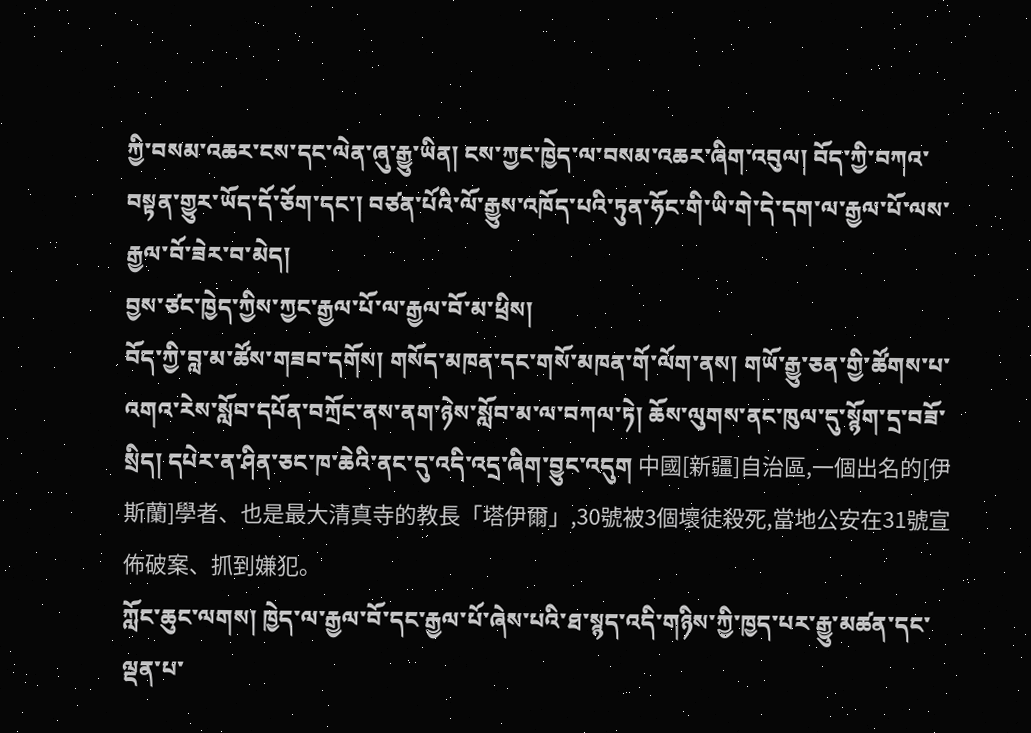ཀྱི་བསམ་འཆར་ངས་དང་ལེན་ཞུ་རྒྱུ་ཡིན། ངས་ཀྱང་ཁྱེད་ལ་བསམ་འཆར་ཞིག་འབུལ། བོད་ཀྱི་བཀའ་བསྟན་གྱུར་ཡོད་དོ་ཅོག་དང་། བཙན་པོའི་ལོ་རྒྱུས་འཁོད་པའི་ཏུན་ཧོང་གི་ཡི་གེ་དེ་དག་ལ་རྒྱལ་པོ་ལས་རྒྱལ་བོ་ཟེར་བ་མེད།
བྱས་ཙང་ཁྱེད་ཀྱིས་ཀྱང་རྒྱལ་པོ་ལ་རྒྱལ་བོ་མ་ཕྲིས།
བོད་ཀྱི་བླ་མ་ཚོས་གཟབ་དགོས། གསོད་མཁན་དང་གསོ་མཁན་གོ་ལོག་ནས། གཡོ་རྒྱུ་ཅན་གྱི་ཚོགས་པ་འགའ་རེས་སློབ་དཔོན་བཀྲོང་ནས་ནག་ཉེས་སློབ་མ་ལ་བཀལ་ཏེ། ཆོས་ལུགས་ནང་ཁུལ་དུ་སྙོག་དྲ་བཟོ་སྲིད། དཔེར་ན་ཤིན་ཅང་ཁ་ཆེའི་ནང་དུ་འདི་འདྲ་ཞིག་བྱུང་འདུག 中國[新疆]自治區,一個出名的[伊斯蘭]學者、也是最大清真寺的教長「塔伊爾」,30號被3個壞徒殺死,當地公安在31號宣佈破案、抓到嫌犯。
ཀློང་ཆུང་ལགས། ཁྱེད་ལ་རྒྱལ་བོ་དང་རྒྱལ་པོ་ཞེས་པའི་ཐ་སྙད་འདི་གཉིས་ཀྱི་ཁྱད་པར་རྒྱུ་མཚན་དང་ལྡན་པ་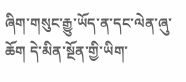ཞིག་གསུང་རྒྱུ་ཡོད་ན་དང་ལེན་ཞུ་ཆོག དེ་མིན་སྔོན་གྱི་ཡིག་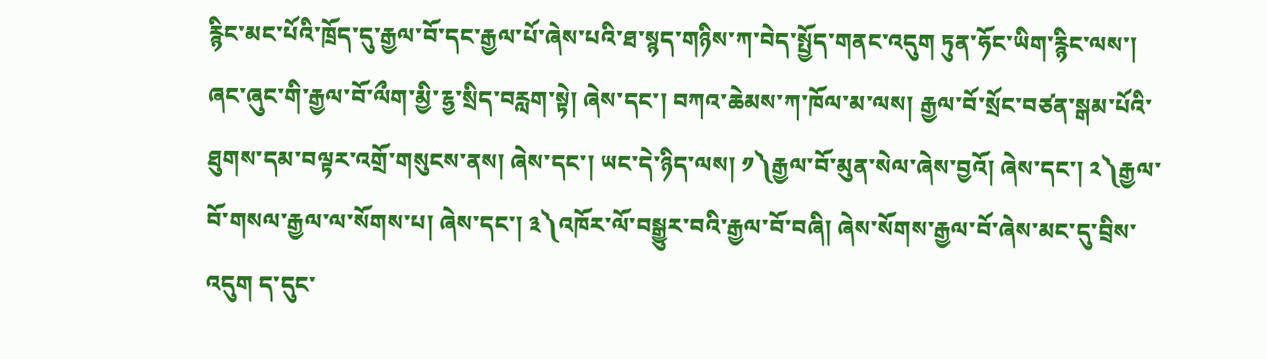རྙིང་མང་པོའི་ཁྲོད་དུ་རྒྱལ་བོ་དང་རྒྱལ་པོ་ཞེས་པའི་ཐ་སྙད་གཉིས་ཀ་བེད་སྤྱོད་གནང་འདུག ཏུན་ཧོང་ཡིག་རྙིང་ལས་། ཞང་ཞུང་གི་རྒྱལ་བོ་ལྀག་མྱི་རྷྱ་སྲིད་བརླག་སྟེ། ཞེས་དང་། བཀའ་ཆེམས་ཀ་ཁོལ་མ་ལས། རྒྱལ་བོ་སྲོང་བཙན་སྒམ་པོའི་ཐུགས་དམ་བལྟར་འགྲོ་གསུངས་ནས། ཞེས་དང་། ཡང་དེ་ཉིད་ལས། ༡༽རྒྱལ་བོ་མུན་སེལ་ཞེས་བྱའོ། ཞེས་དང་། ༢༽རྒྱལ་བོ་གསལ་རྒྱལ་ལ་སོགས་པ། ཞེས་དང་། ༣༽འཁོར་ལོ་བསྒྱུར་བའི་རྒྱལ་བོ་བཞི། ཞེས་སོགས་རྒྱལ་བོ་ཞེས་མང་དུ་བྲིས་འདུག ད་དུང་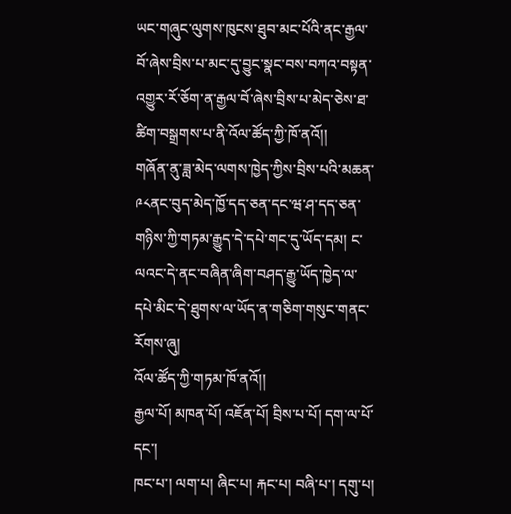ཡང་གཞུང་ལུགས་ཁུངས་ཐུབ་མང་པོའི་ནང་རྒྱལ་བོ་ཞེས་བྲིས་པ་མང་དུ་བྱུང་སྣང་བས་བཀའ་བསྟན་འགྱུར་རོ་ཅོག་ན་རྒྱལ་བོ་ཞེས་བྲིས་པ་མེད་ཅེས་ཐ་ཚིག་བསྒྲགས་པ་ནི་འོལ་ཚོད་ཀྱི་ཁོ་ནའོ།།
གཞོན་ནུ་ཟླ་མེད་ལགས་ཁྱེད་ཀྱིས་བྲིས་པའི་མཆན་༩༨ནང་བུད་མེད་ཁྱོ་དད་ཅན་དང་ཝ་ཤ་དད་ཅན་གཉིས་ཀྱི་གཏམ་རྒྱུད་དེ་དཔེ་གང་དུ་ཡོད་དམ། ང་ལའང་དེ་ནང་བཞིན་ཞིག་བཤད་རྒྱུ་ཡོད་ཁྱེད་ལ་དཔེ་མིང་དེ་ཐུགས་ལ་ཡོད་ན་གཅིག་གསུང་གནང་རོགས་ཞུ།
འོལ་ཚོད་ཀྱི་གཏམ་ཁོ་ནའོ།།
རྒྱལ་པོ། མཁན་པོ། འཇོན་པོ། བྲིས་པ་པོ། དག་ལ་པོ་དང་།
ཁང་པ་། ལག་པ། ཞིང་པ། རྐང་པ། བཞི་པ་། དགུ་པ།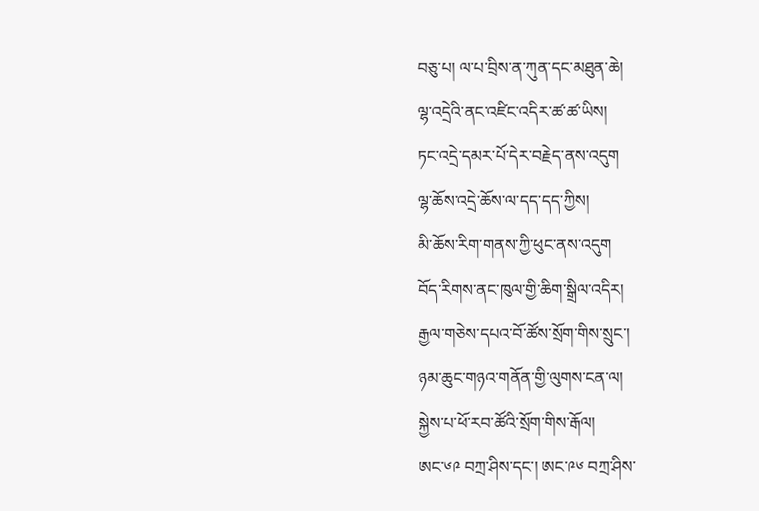བཅུ་པ། ལ་པ་བྲིས་ན་ཀུན་དང་མཐུན་ཆེ།
ལྷ་འདྲེའི་ནང་འཛིང་འདིར་ཚ་ཚ་ཡིས།
ཏང་འདྲེ་དམར་པོ་དེར་བརྗེད་ནས་འདུག
ལྷ་ཆོས་འདྲེ་ཆོས་ལ་དད་དད་ཀྱིས།
མི་ཆོས་རིག་གནས་ཀྱི་ཕུང་ནས་འདུག
བོད་རིགས་ནང་ཁུལ་གྱི་ཆིག་སྒྲིལ་འདིར།
རྒྱལ་གཅེས་དཔའ་བོ་ཚོས་སྲོག་གིས་སྲུང་།
ཉམ་ཆུང་གཉའ་གནོན་གྱི་ལུགས་ངན་ལ།
སྐྱེས་པ་ཕོ་རབ་ཚོའི་སྲོག་གིས་རྒོལ།
ཨང་༦༩ བཀྲ་ཤིས་དང་། ཨང་༩༦ བཀྲ་ཤིས་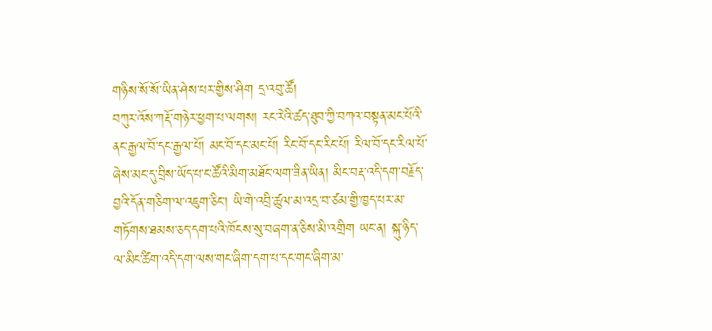གཉིས་སོ་སོ་ཡིན་ཤེས་པར་གྱིས་ཤིག དྲ་འབུ་ཚོ།
བཀུར་འོས་ཀརྡོ་གཉེར་ཕྱག་པ་ལགས། རང་རེའི་ཚད་ཐུབ་ཀྱི་བཀའ་བསྟན་མང་པོའི་ནང་རྒྱལ་བོ་དང་རྒྱལ་པོ། མང་བོ་དང་མང་པོ། རིང་བོ་དང་རིང་པོ། རིལ་བོ་དང་རིལ་པོ་ཞེས་མང་དུ་བྲིས་ཡོད་པ་ང་ཚོའི་མིག་མཐོང་ལག་ཟིན་ཡིན། མིང་བརྡ་འདི་དག་བརྗོད་བྱའི་དོན་གཅིག་ལ་འཇུག་ཅིང་། ཡི་གེ་འབྲི་ཚུལ་མ་འདྲ་བ་ཙམ་གྱི་ཁྱད་པར་མ་གཏོགས་ཐམས་ཅད་དག་པའི་ཁོངས་སུ་བཞག་ན་ཅིས་མི་འགྲིག ཡང་ན། སྐུ་ཉིད་ལ་མིང་ཚིག་འདི་དག་ལས་གང་ཞིག་དག་པ་དང་གང་ཞིག་མ་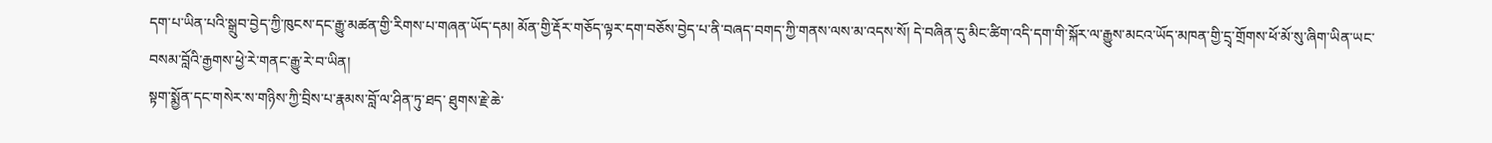དག་པ་ཡིན་པའི་སྒྲུབ་བྱེད་ཀྱི་ཁུངས་དང་རྒྱུ་མཚན་གྱི་རིགས་པ་གཞན་ཡོད་དམ། མོན་གྱི་རྡོར་གཅོད་ལྟར་དག་བཅོས་བྱེད་པ་ནི་བཞད་བགད་ཀྱི་གནས་ལས་མ་འདས་སོ། དེ་བཞིན་དུ་མིང་ཚིག་འདི་དག་གི་སྐོར་ལ་རྒྱུས་མངའ་ཡོད་མཁན་གྱི་དྲྭ་གྲོགས་ཕོ་མོ་སུ་ཞིག་ཡིན་ཡང་བསམ་བློའི་རྒྱགས་ཕྱེ་རེ་གནང་རྒྱུ་རེ་བ་ཡིན།
སྟག་སྨྱོན་དང་གསེར་ས་གཉིས་ཀྱི་བྲིས་པ་རྣམས་བློ་ལ་ཤིན་ཏུ་ཐད་ ཐུགས་རྗེ་ཆེ་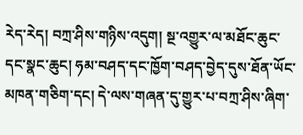རེད་རེད། བཀྲ་ཤིས་གཉིས་འདུག། སྔ་འགྱུར་ལ་མཐོང་ཆུང་དང་སྣང་ཆུང། ཧམ་བཤད་དང་ཁྱོག་བཤད་བྱེད་དུས་ཐོན་ཡོང་མཁན་གཅིག་དང། དེ་ལས་གཞན་དུ་གྱུར་པ་བཀྲ་ཤིས་ཞིག་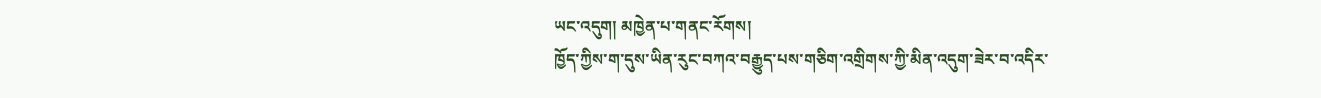ཡང་འདུག། མཁྱེན་པ་གནང་རོགས།
ཁྱོད་ཀྱིས་ག་དུས་ཡིན་རུང་བཀའ་བརྒྱུད་པས་གཅིག་འགྲིགས་ཀྱི་མིན་འདུག་ཟེར་བ་འདིར་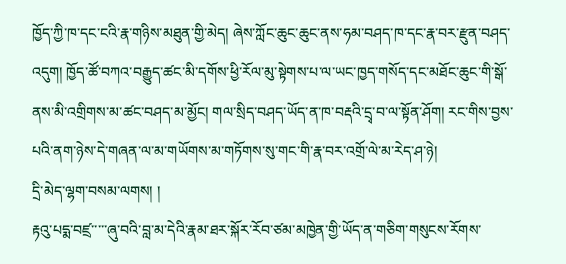ཁྱོད་ཀྱི་ཁ་དང་ངའི་རྣ་གཉིས་མཐུན་གྱི་མེད། ཞེས་ཀློང་ཆུང་ཆུང་ནས་ཧམ་བཤད་ཁ་དང་རྣ་བར་རྫུན་བཤད་འདུག། ཁྱོད་ཚོ་བཀའ་བརྒྱུད་ཚང་མི་དགོས་ཕྱི་རོལ་མུ་སྟེགས་པ་ལ་ཡང་ཁྱད་གསོད་དང་མཐོང་ཆུང་གི་སྒོ་ནས་མི་འགྲིགས་མ་ཚང་བཤད་མ་མྱོང། གལ་སྲིད་བཤད་ཡོད་ན་ཁ་བརྡའི་དྲྭ་བ་ལ་སྟོན་ཤོག། རང་གིས་བྱས་པའི་ནག་ཉེས་དེ་གཞན་ལ་མ་གཡོགས་མ་གཏོགས་སུ་གང་གི་རྣ་བར་འགྲོ་ལེ་མ་རེད་ཤ་ཉེ།
དྲི་མེད་ལྷག་བསམ་ལགས། །
རྟའུ་པདྨ་བཛྲ་་་་་ཞུ་བའི་བླ་མ་དེའི་རྣམ་ཐར་སྐོར་རོབ་ཙམ་མཁྱེན་གྱི་ཡོད་ན་གཅིག་གསུངས་རོགས་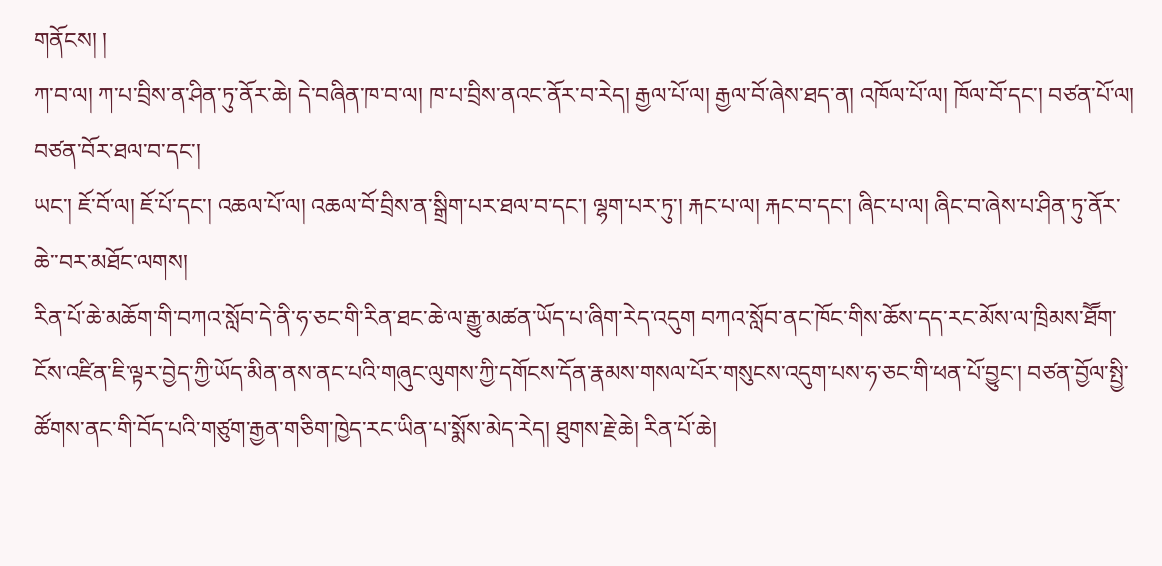གནོངས། །
ཀ་བ་ལ། ཀ་པ་བྲིས་ན་ཤིན་ཏུ་ནོར་ཆེ། དེ་བཞིན་ཁ་བ་ལ། ཁ་པ་བྲིས་ནའང་ནོར་བ་རེད། རྒྱལ་པོ་ལ། རྒྱལ་བོ་ཞེས་ཐད་ན། འཁོལ་པོ་ལ། ཁོལ་བོ་དང་། བཙན་པོ་ལ། བཙན་བོར་ཐལ་བ་དང་།
ཡང་། ཇོ་བོ་ལ། ཇོ་པོ་དང་། འཆལ་པོ་ལ། འཆལ་བོ་བྲིས་ན་སྒྲིག་པར་ཐལ་བ་དང་། ལྷག་པར་ཏུ་། རྐང་པ་ལ། རྐང་བ་དང་། ཞིང་པ་ལ། ཞིང་བ་ཞེས་པ་ཤིན་ཏུ་ནོར་ཆེ་་བར་མཐོང་ལགས།
རིན་པོ་ཆེ་མཆོག་གི་བཀའ་སློབ་དེ་ནི་ཧ་ཅང་གི་རིན་ཐང་ཆེ་ལ་རྒྱུ་མཚན་ཡོད་པ་ཞིག་རེད་འདུག བཀའ་སློབ་ནང་ཁོང་གིས་ཆོས་དད་རང་མོས་ལ་ཁྲིམས་ཐཽག་ངོས་འཛིན་ཇི་ལྟར་བྱེད་ཀྱི་ཡོད་མིན་ནས་ནང་པའི་གཞུང་ལུགས་ཀྱི་དགོངས་དོན་རྣམས་གསལ་པོར་གསུངས་འདུག་པས་ཧ་ཅང་གི་ཕན་པོ་བྱུང་། བཙན་བྱོལ་སྤྱི་ཚོགས་ནང་གི་བོད་པའི་གཙུག་རྒྱན་གཅིག་ཁྱེད་རང་ཡིན་པ་སྨོས་མེད་རེད། ཐུགས་རྗེ་ཆེ། རིན་པོ་ཆེ།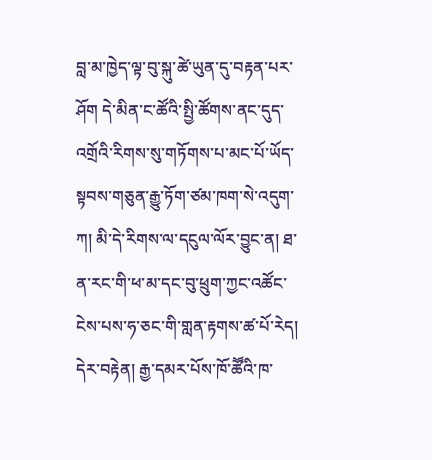བླ་མ་ཁྱེད་ལྟ་བུ་སྐུ་ཚེ་ཡུན་དུ་བརྟན་པར་ཤོག དེ་མིན་ང་ཚོའི་སྤྱི་ཚོགས་ནང་དུད་འགྲོའི་རིགས་སུ་གཏོགས་པ་མང་པོ་ཡོད་སྟབས་གཅུན་རྒྱུ་ཏོག་ཙམ་ཁག་སེ་འདུག་ཀ། མི་དེ་རིགས་ལ་དངུལ་ལོར་བྱུང་ན། ཐ་ན་རང་གི་ཕ་མ་དང་བུ་ཕྲུག་ཀྱང་འཚོང་ངེས་པས་ཧ་ཅང་གི་གླན་རྟགས་ཚ་པོ་རེད། དེར་བརྟེན། རྒྱ་དམར་པོས་ཁོ་ཚཽའི་ཁ་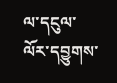ལ་དངུལ་ལོར་དབྱུགས་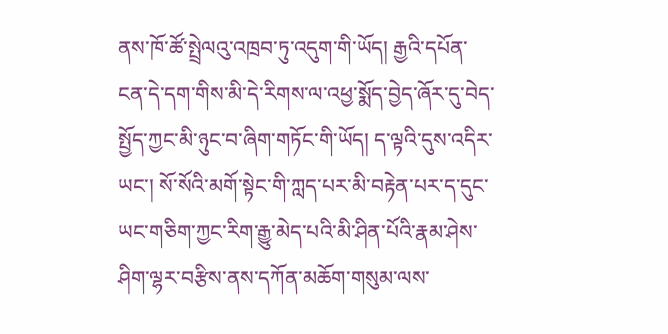ནས་ཁོ་ཚོ་སྤྲེལའུ་འཁྲབ་ཏུ་འདུག་གི་ཡོད། རྒྱའི་དཔོན་ངན་དེ་དག་གིས་མི་དེ་རིགས་ལ་འཕྱ་སྨོད་བྱེད་ཞོར་དུ་བེད་སྤྱོད་ཀྱང་མི་ཉུང་བ་ཞིག་གཏོང་གི་ཡོད། ད་ལྟའི་དུས་འདིར་ཡང་། སོ་སོའི་མགོ་སྟེང་གི་ཀླད་པར་མི་བརྟེན་པར་ད་དུང་ཡང་གཅིག་ཀྱང་རིག་རྒྱུ་མེད་པའི་མི་ཤིན་པོའི་རྣམ་ཤེས་ཤིག་ལྷར་བརྩིས་ནས་དཀོན་མཆོག་གསུམ་ལས་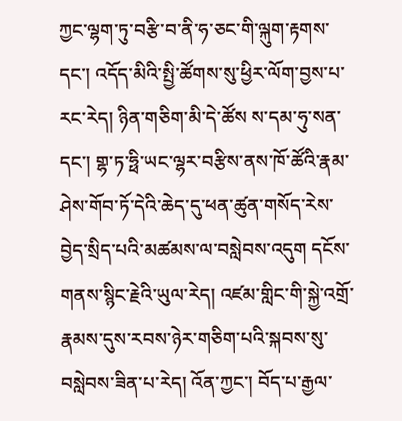ཀྱང་ལྷག་ཏུ་བརྩི་བ་ནི་ཧ་ཅང་གི་ལྐུག་རྟགས་དང་། འདོད་མིའི་སྤྱི་ཚོགས་སུ་ཕྱིར་ལོག་བྱས་པ་རང་རེད། ཉིན་གཅིག་མི་དེ་ཚོས ས་དམ་ཧུ་སན་དང་། གྷ་ཏ་ཧྥི་ཡང་ལྷར་བརྩིས་ནས་ཁོ་ཚོའི་རྣམ་ཤེས་གོབ་ཏོ་དེའི་ཆེད་དུ་ཕན་ཚུན་གསོད་རེས་བྱེད་སྲིད་པའི་མཚམས་ལ་བསླེབས་འདུག དངོས་གནས་སྙིང་རྗེའི་ཡུལ་རེད། འཛམ་གླིང་གི་སྐྱེ་འགྲོ་རྣམས་དུས་རབས་ཉེར་གཅིག་པའི་སྐབས་སུ་བསླེབས་ཟིན་པ་རེད། འོན་ཀྱང་། བོད་པ་རྒྱལ་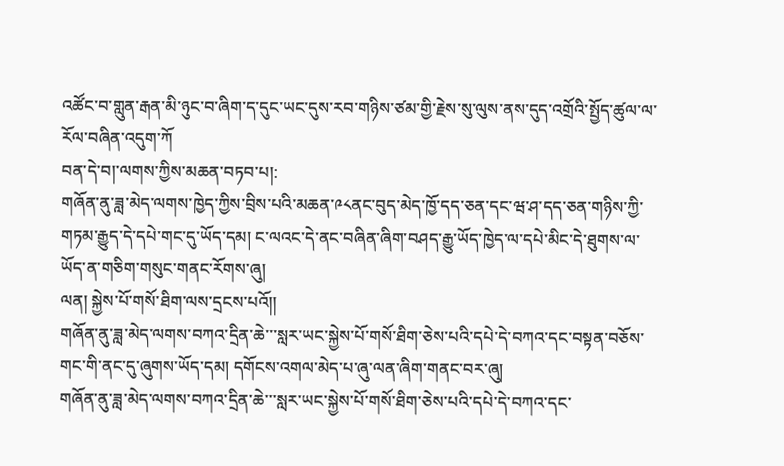འཚོང་བ་གླུན་རྒན་མི་ཉུང་བ་ཞིག་ད་དུང་ཡང་དུས་རབ་གཉིས་ཙམ་གྱི་རྗེས་སུ་ལུས་ནས་དུད་འགྲོའི་སྤྱོད་ཚུལ་ལ་རོལ་བཞིན་འདུག་ཀོ
བན་དེ་བ།་ལགས་ཀྱིས་མཆན་བཏབ་པ།:
གཞོན་ནུ་ཟླ་མེད་ལགས་ཁྱེད་ཀྱིས་བྲིས་པའི་མཆན་༩༨ནང་བུད་མེད་ཁྱོ་དད་ཅན་དང་ཝ་ཤ་དད་ཅན་གཉིས་ཀྱི་གཏམ་རྒྱུད་དེ་དཔེ་གང་དུ་ཡོད་དམ། ང་ལའང་དེ་ནང་བཞིན་ཞིག་བཤད་རྒྱུ་ཡོད་ཁྱེད་ལ་དཔེ་མིང་དེ་ཐུགས་ལ་ཡོད་ན་གཅིག་གསུང་གནང་རོགས་ཞུ།
ལན། སྐྱེས་པོ་གསོ་ཐིག་ལས་དྲངས་པའོ།།
གཞོན་ནུ་ཟླ་མེད་ལགས་བཀའ་དྲིན་ཆེ་་་སླར་ཡང་སྐྱེས་པོ་གསོ་ཐིག་ཅེས་པའི་དཔེ་དེ་བཀའ་དང་བསྟན་བཅོས་གང་གི་ནང་དུ་ཞུགས་ཡོད་དམ། དགོངས་འགལ་མེད་པ་ཞུ་ལན་ཞིག་གནང་བར་ཞུ།
གཞོན་ནུ་ཟླ་མེད་ལགས་བཀའ་དྲིན་ཆེ་་་སླར་ཡང་སྐྱེས་པོ་གསོ་ཐིག་ཅེས་པའི་དཔེ་དེ་བཀའ་དང་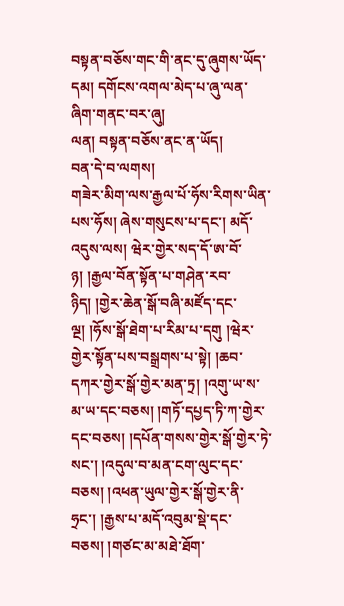བསྟན་བཅོས་གང་གི་ནང་དུ་ཞུགས་ཡོད་དམ། དགོངས་འགལ་མེད་པ་ཞུ་ལན་ཞིག་གནང་བར་ཞུ།
ལན། བསྟན་བཅོས་ནང་ན་ཡོད།
བན་དེ་བ་ལགས།
གཟེར་མིག་ལས་རྒྱལ་པོ་ཧོས་རིགས་ཡིན་པས་ཧོས། ཞེས་གསུངས་པ་དང་། མདོ་འདུས་ལས། ཝེར་གྱེར་སད་དོ་ཨ་བོ་ཉ། །རྒྱལ་བོན་སྟོན་པ་གཤེན་རབ་ཉིད། །གྱེར་ཆེན་སྒོ་བཞི་མཛོད་དང་ལྔ། །ཧོས་སྒོ་ཐེག་པ་རིམ་པ་དགུ །ཝེར་གྱེར་སྟོན་པས་བསྒྲགས་པ་སྟེ། །ཆབ་དཀར་གྱེར་སྒོ་གྱེར་མན་ཏྲ། །འགུ་ཡ་ས་མ་ཡ་དང་བཅས། །གཏོ་དཔྱད་ཏི་ཀ་གྱེར་དང་བཅས། །དཔོན་གསས་གྱེར་སྒོ་གྱེར་ཏེ་སང་། །འདུལ་བ་མན་ངག་ལུང་དང་བཅས། །འཕན་ཡུལ་གྱེར་སྒོ་གྱེར་ནི་ཧྲང་། །རྒྱས་པ་མདོ་འབུམ་སྡེ་དང་བཅས། །གཙང་མ་མཐེ་ཐོག་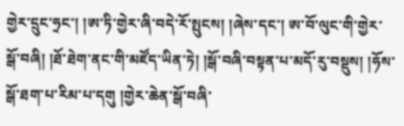གྱེར་དྲུང་ཧྲང་། །ཨ་ཏི་གྱེར་ཞི་བདེ་རོ་སྤུངས། །ཞེས་དང་། ཨ་བོ་ལུང་གི་གྱེར་སྒོ་བཞི། །ཐོ་ཐེག་ནང་གི་མཛོད་ཡིན་ཏེ། །སྒོ་བཞི་བསྟན་པ་མདོ་རུ་བསྡུས། །ཧོས་སྒོ་ཐག་པ་རིམ་པ་དགུ །གྱེར་ཆེན་སྒོ་བཞི་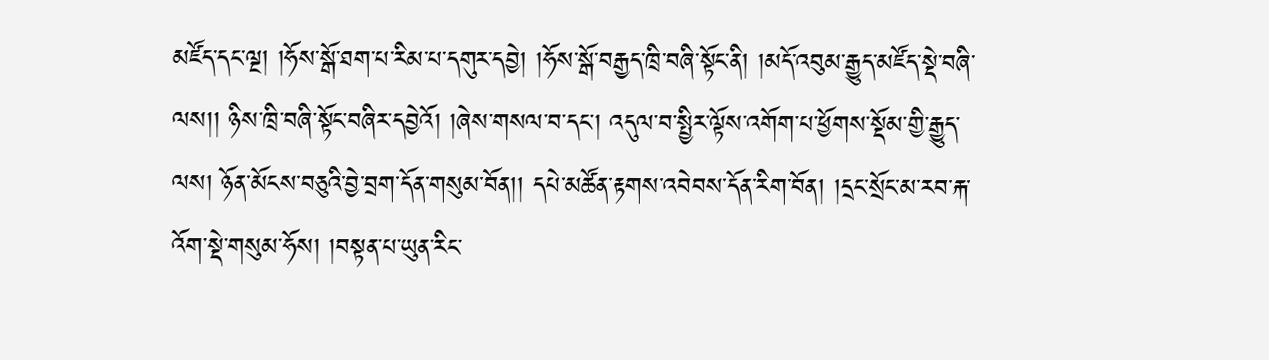མཛོད་དང་ལྔ། །ཧོས་སྒོ་ཐག་པ་རིམ་པ་དགུར་དབྱེ། །ཧོས་སྒོ་བརྒྱད་ཁྲི་བཞི་སྟོང་ནི། །མདོ་འབུམ་རྒྱུད་མཛོད་སྡེ་བཞི་ལས།། ཉིས་ཁྲི་བཞི་སྟོང་བཞིར་དབྱེའོ། །ཞེས་གསལ་བ་དང་། འདུལ་བ་སྤྱིར་ལྟོས་འགོག་པ་ཕྱོགས་སྡོམ་གྱི་རྒྱུད་ལས། ཉོན་མོངས་བཅུའི་བྱེ་བྲག་དོན་གསུམ་བོན།། དཔེ་མཚོན་རྟགས་འབེབས་དོན་རིག་བོན། །དྲང་སྲོང་མ་རབ་རྐ་འོག་སྡེ་གསུམ་ཧོས། །བསྟན་པ་ཡུན་རིང་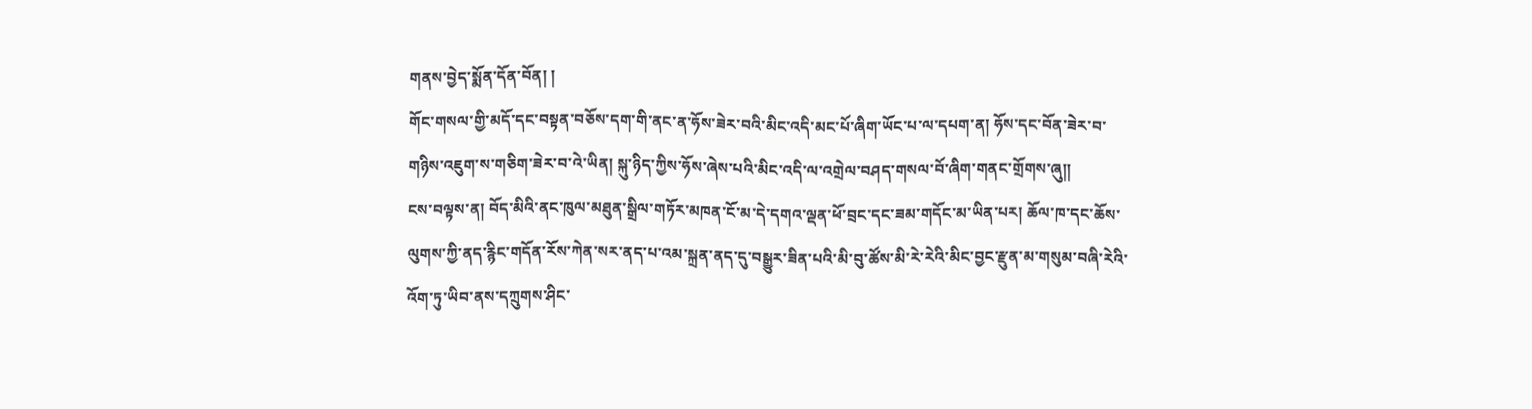གནས་བྱེད་སྨོན་དོན་བོན། །
གོང་གསལ་གྱི་མདོ་དང་བསྟན་བཅོས་དག་གི་ནང་ན་ཧོས་ཟེར་བའི་མིང་འདི་མང་པོ་ཞིག་ཡོང་པ་ལ་དཔག་ན། ཧོས་དང་བོན་ཟེར་བ་གཉིས་འཇུག་ས་གཅིག་ཟེར་བ་འེ་ཡིན། སྐུ་ཉིད་ཀྱིས་ཧོས་ཞེས་པའི་མིང་འདི་ལ་འགྲེལ་བཤད་གསལ་བོ་ཞིག་གནང་གྲོགས་ཞུ།།
ངས་བལྟས་ན། བོད་མིའི་ནང་ཁུལ་མཐུན་སྒྲིལ་གཏོར་མཁན་ངོ་མ་དེ་དགའ་ལྡན་ཕོ་བྲང་དང་ཟམ་གདོང་མ་ཡིན་པར། ཆོལ་ཁ་དང་ཆོས་ལུགས་ཀྱི་ནད་རྙིང་གདོན་རོས་ཀེན་སར་ནད་པ་འམ་སྐྲན་ནད་དུ་བསྒྱུར་ཟིན་པའི་མི་བུ་ཚོས་མི་རེ་རེའི་མིང་བྱང་རྫུན་མ་གསུམ་བཞི་རེའི་འོག་ཏུ་ཡིབ་ནས་དཀྲུགས་ཤིང་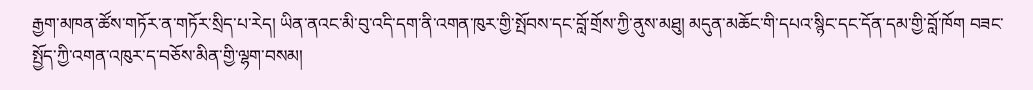རྒྱག་མཁན་ཚོས་གཏོར་ན་གཏོར་སྲིད་པ་རེད། ཡིན་ནའང་མི་བུ་འདི་དག་ནི་འགན་ཁུར་གྱི་སྤོབས་དང་བློ་གྲོས་ཀྱི་ནུས་མཐུ། མདུན་མཆོང་གི་དཔའ་སྙིང་དང་དོན་དམ་གྱི་བློ་ཁོག བཟང་སྤྱོད་ཀྱི་འགན་འཁུར་ད་བཅོས་མིན་གྱི་ལྷག་བསམ།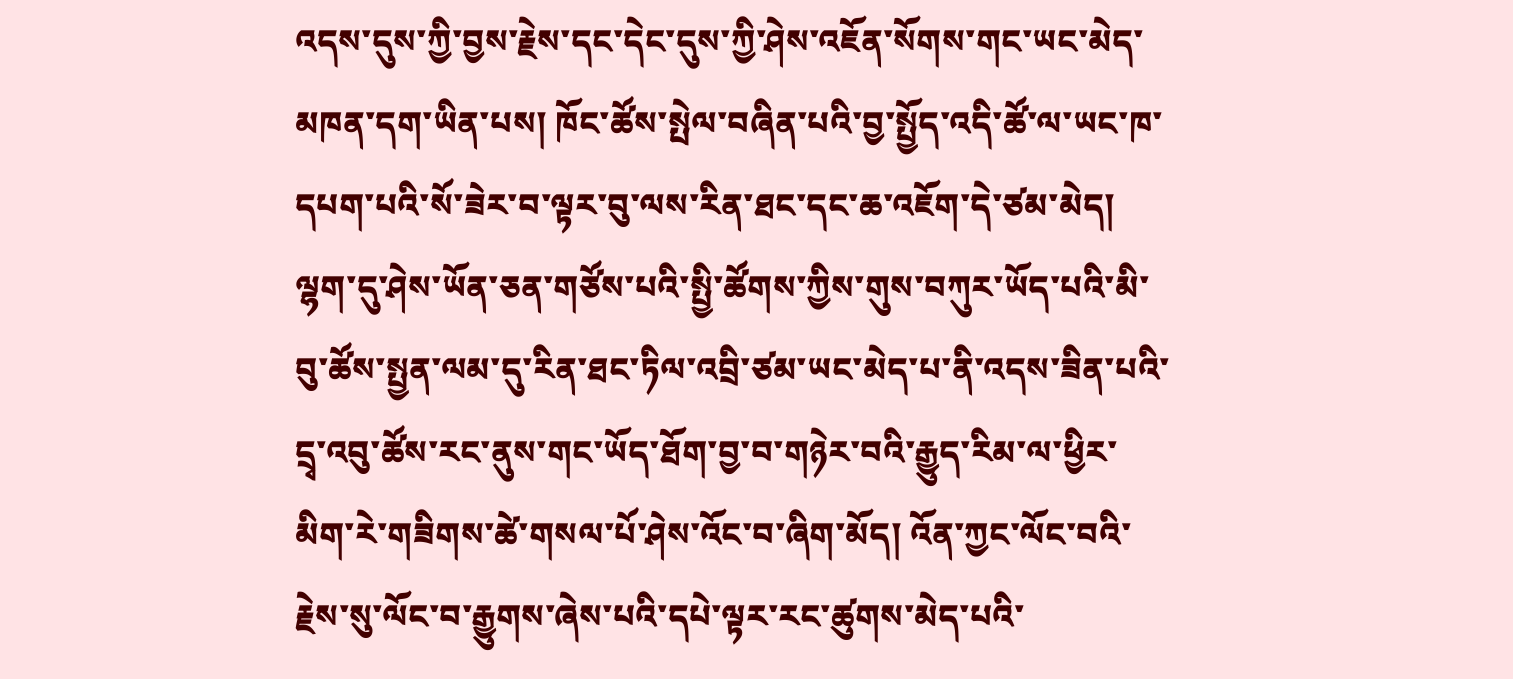འདས་དུས་ཀྱི་བྱས་རྗེས་དང་དེང་དུས་ཀྱི་ཤེས་འཇོན་སོགས་གང་ཡང་མེད་མཁན་དག་ཡིན་པས། ཁོང་ཚོས་སྤེལ་བཞིན་པའི་བྱ་སྤྱོད་འདི་ཚོ་ལ་ཡང་ཁ་དཔག་པའི་སོ་ཟེར་བ་ལྟར་བུ་ལས་རིན་ཐང་དང་ཆ་འཇོག་དེ་ཙམ་མེད། ལྷག་དུ་ཤེས་ཡོན་ཅན་གཙོས་པའི་སྤྱི་ཚོགས་ཀྱིས་གུས་བཀུར་ཡོད་པའི་མི་བུ་ཚོས་སྤྱན་ལམ་དུ་རིན་ཐང་ཏིལ་འབྲི་ཙམ་ཡང་མེད་པ་ནི་འདས་ཟིན་པའི་དྲྭ་འབུ་ཚོས་རང་ནུས་གང་ཡོད་ཐོག་བྱ་བ་གཉེར་བའི་རྒྱུད་རིམ་ལ་ཕྱིར་མིག་རེ་གཟིགས་ཚེ་གསལ་པོ་ཤེས་འོང་བ་ཞིག་མོད། འོན་ཀྱང་ལོང་བའི་རྗེས་སུ་ལོང་བ་རྒྱུགས་ཞེས་པའི་དཔེ་ལྟར་རང་ཚུགས་མེད་པའི་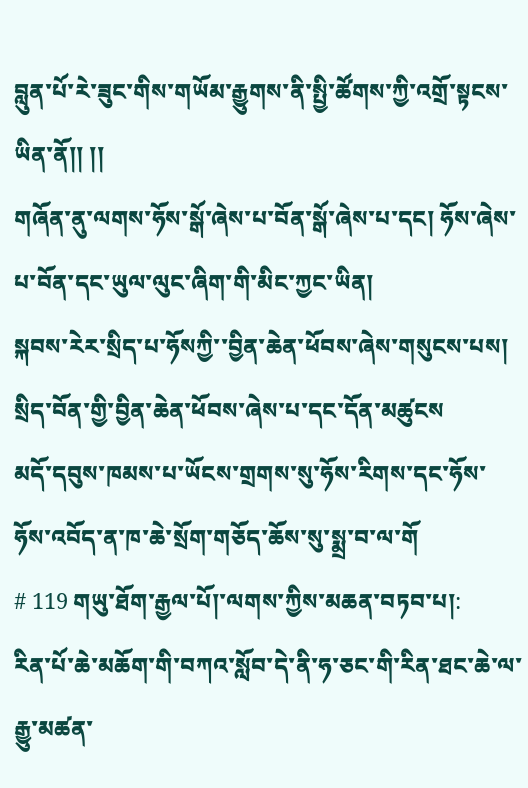བླུན་པོ་རེ་ཟུང་གིས་གཡོམ་རྒྱུགས་ནི་སྤྱི་ཚོགས་ཀྱི་འགྲོ་སྟངས་ཡིན་ནོ།། །།
གཞོན་ནུ་ལགས་ཧོས་སྒོ་ཞེས་པ་བོན་སྒོ་ཞེས་པ་དང། ཧོས་ཞེས་པ་བོན་དང་ཡུལ་ལུང་ཞིག་གི་མིང་ཀྱང་ཡིན།
སྐབས་རེར་སྲིད་པ་ཧོསཀྱི་་བྱིན་ཆེན་ཕོབས་ཞེས་གསུངས་པས། སྲིད་བོན་གྱི་བྱིན་ཆེན་ཕོབས་ཞེས་པ་དང་དོན་མཚུངས
མདོ་དབུས་ཁམས་པ་ཡོངས་གྲགས་སུ་ཧོས་རིགས་དང་ཧོས་ཧོས་འབོད་ན་ཁ་ཆེ་སྲོག་གཅོད་ཆོས་སུ་སྨྲ་བ་ལ་གོ
# 119 གཡུ་ཐོག་རྒྱལ་པོ།་ལགས་ཀྱིས་མཆན་བཏབ་པ།:
རིན་པོ་ཆེ་མཆོག་གི་བཀའ་སློབ་དེ་ནི་ཧ་ཅང་གི་རིན་ཐང་ཆེ་ལ་རྒྱུ་མཚན་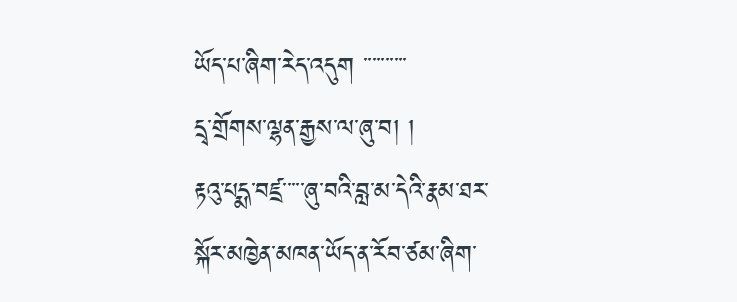ཡོད་པ་ཞིག་རེད་འདུག ་་་་་་་་་་
དྲྭ་གྲོགས་ལྷན་རྒྱས་ལ་ཞུ་བ། །
རྟའུ་པདྨ་བཛྲ་་་་་ཞུ་བའི་བླ་མ་དེའི་རྣམ་ཐར་སྐོར་མཁྱེན་མཁན་ཡོད་ན་རོབ་ཙམ་ཞིག་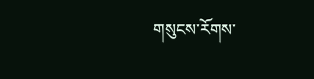གསུངས་རོགས་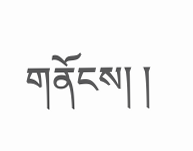གནོངས། །